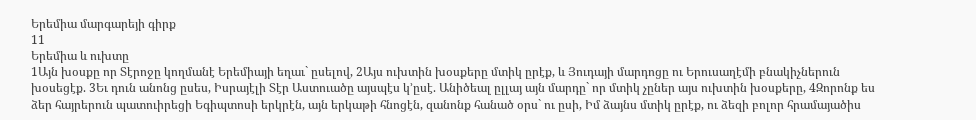Երեմիա մարգարեյի գիրք
11
Երեմիա և ուխտը
1Այն խօսքը որ Տէրոջը կողմանէ Երեմիայի եղաւ` ըսելով, 2Այս ուխտին խօսքերը մտիկ ըրէք, և Յուդայի մարդոցը ու Երուսաղէմի բնակիչներուն խօսեցէք. 3Եւ դուն անոնց ըսես, Իսրայէլի Տէր Աստուածը այսպէս կ’ըսէ. Անիծեալ ըլլայ այն մարդը` որ մտիկ չըներ այս ուխտին խօսքերը, 4Զորոնք ես ձեր հայրերուն պատուիրեցի Եգիպտոսի երկրէն, այն երկաթի հնոցէն, զանոնք հանած օրս` ու ըսի, Իմ ձայնս մտիկ ըրէք, ու ձեզի բոլոր հրամայածիս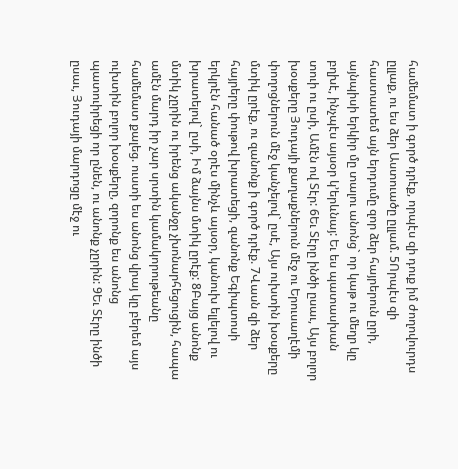համեմատ ի գործ դրէք, որպէս զի դուք իմ ժողովուրդս ըլլաք, ու ես ձեր Աստուածը ըլլամ. 5Որպէս զի հաստատեմ այն երդումը զոր ձեր հայրերուն ըրի, այնպիսի երկիր մը տալու անոնց` որ կաթ ու մեղր կը բղխէ, ինչպէս այսօր կ’երևնայ: Եւ ես պատասխան տուի ու ըսի, Ամէն ով Տէր: 6Եւ Տէրը ինծի ըսաւ, Այս բոլոր խօսքերը Յուդայի քաղաքներուն մէջ ու Երուսաղէմի փողոցներուն մէջ կանչելով` ըսէ, Այս ուխտին խօսքերը մտիկ ըրէք, ու զանոնք ի գործ դրէք. 7Վասն զի ձեր հայրերը փութով խրատեցի, զանոնք Եգիպտոսի երկրէն հանած օրէս մինչև այսօր, կանուխ ելլելով ու խրատելով` ըսի, Իմ ձայնս մտիկ ըրէք: 8Բայց անոնք մտիկ չըրին ու իրենց ականջը չխոնարհեցուցին, հապա ամէն մարդ իր չար սրտին կամակորութեանը համեմատ քալեց. ուստի ես անոնց վրայ կը բերեմ այս ուխտին բոլոր խօսքերը, զորոնք ես անոնց պատուիրեցի որ ընեն, ու անոնք չըրին: 9Եւ Տէրը ինծի ըսաւ, Յուդայի մարդոցը մէջ ու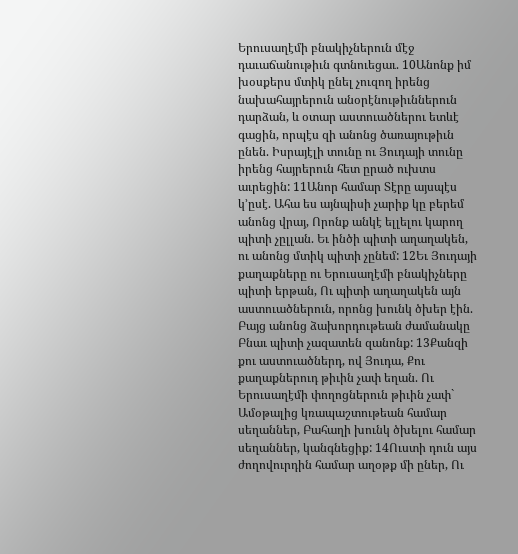Երուսաղէմի բնակիչներուն մէջ դաւաճանութիւն գտնուեցաւ. 10Անոնք իմ խօսքերս մտիկ ընել չուզող իրենց նախահայրերուն անօրէնութիւններուն դարձան, և օտար աստուածներու ետևէ գացին, որպէս զի անոնց ծառայութիւն ընեն. Իսրայէլի տունը ու Յուդայի տունը իրենց հայրերուն հետ ըրած ուխտս աւրեցին: 11Անոր համար Տէրը այսպէս կ’ըսէ. Ահա ես այնպիսի չարիք կը բերեմ անոնց վրայ, Որոնք անկէ ելլելու կարող պիտի չըլլան. Եւ ինծի պիտի աղաղակեն, ու անոնց մտիկ պիտի չընեմ: 12Եւ Յուդայի քաղաքները ու Երուսաղէմի բնակիչները պիտի երթան, Ու պիտի աղաղակեն այն աստուածներուն, որոնց խունկ ծխեր էին. Բայց անոնց ձախորդութեան ժամանակը Բնաւ պիտի չազատեն զանոնք: 13Քանզի քու աստուածներդ, ով Յուդա, Քու քաղաքներուդ թիւին չափ եղան. Ու Երուսաղէմի փողոցներուն թիւին չափ` Ամօթալից կռապաշտութեան համար սեղաններ, Բահաղի խունկ ծխելու համար սեղաններ, կանգնեցիք: 14Ուստի դուն այս ժողովուրդին համար աղօթք մի ըներ, Ու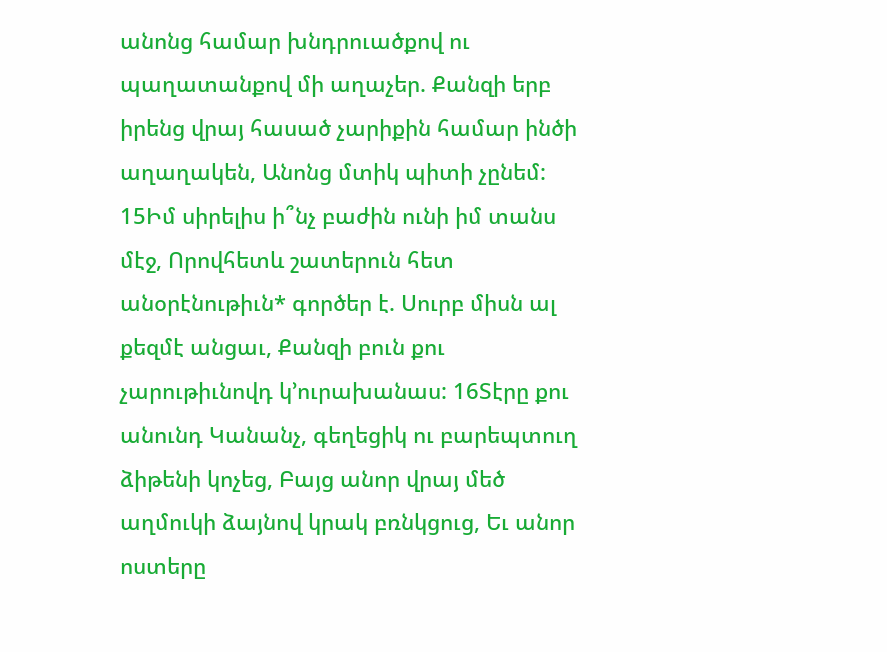անոնց համար խնդրուածքով ու պաղատանքով մի աղաչեր. Քանզի երբ իրենց վրայ հասած չարիքին համար ինծի աղաղակեն, Անոնց մտիկ պիտի չընեմ: 15Իմ սիրելիս ի՞նչ բաժին ունի իմ տանս մէջ, Որովհետև շատերուն հետ անօրէնութիւն* գործեր է. Սուրբ միսն ալ քեզմէ անցաւ, Քանզի բուն քու չարութիւնովդ կ’ուրախանաս: 16Տէրը քու անունդ Կանանչ, գեղեցիկ ու բարեպտուղ ձիթենի կոչեց, Բայց անոր վրայ մեծ աղմուկի ձայնով կրակ բռնկցուց, Եւ անոր ոստերը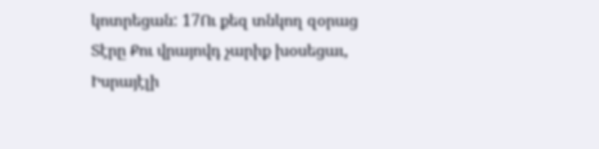կոտրեցան: 17Ու քեզ տնկող զօրաց Տէրը Քու վրայովդ չարիք խօսեցաւ, Իսրայէլի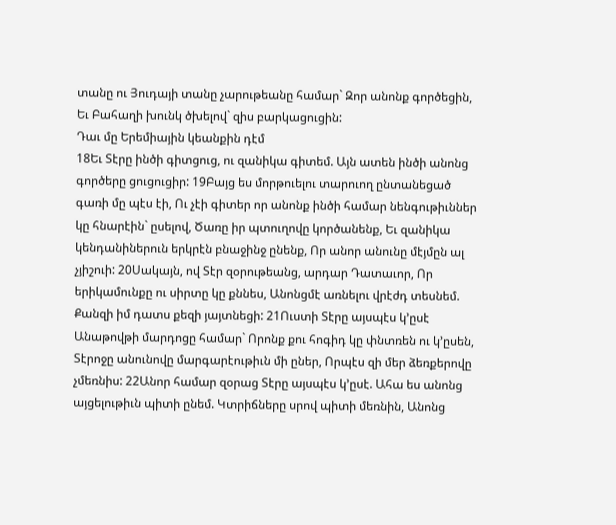տանը ու Յուդայի տանը չարութեանը համար` Զոր անոնք գործեցին, Եւ Բահաղի խունկ ծխելով` զիս բարկացուցին:
Դաւ մը Երեմիային կեանքին դէմ
18Եւ Տէրը ինծի գիտցուց, ու զանիկա գիտեմ. Այն ատեն ինծի անոնց գործերը ցուցուցիր: 19Բայց ես մորթուելու տարուող ընտանեցած գառի մը պէս էի, Ու չէի գիտեր որ անոնք ինծի համար նենգութիւններ կը հնարէին` ըսելով, Ծառը իր պտուղովը կործանենք, Եւ զանիկա կենդանիներուն երկրէն բնաջինջ ընենք, Որ անոր անունը մէյմըն ալ չյիշուի: 20Սակայն, ով Տէր զօրութեանց, արդար Դատաւոր, Որ երիկամունքը ու սիրտը կը քննես, Անոնցմէ առնելու վրէժդ տեսնեմ. Քանզի իմ դատս քեզի յայտնեցի: 21Ուստի Տէրը այսպէս կ’ըսէ Անաթովթի մարդոցը համար` Որոնք քու հոգիդ կը փնտռեն ու կ’ըսեն, Տէրոջը անունովը մարգարէութիւն մի ըներ, Որպէս զի մեր ձեռքերովը չմեռնիս: 22Անոր համար զօրաց Տէրը այսպէս կ’ըսէ. Ահա ես անոնց այցելութիւն պիտի ընեմ. Կտրիճները սրով պիտի մեռնին, Անոնց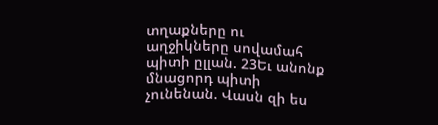տղաքները ու աղջիկները սովամահ պիտի ըլլան. 23Եւ անոնք մնացորդ պիտի չունենան. Վասն զի ես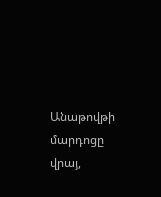Անաթովթի մարդոցը վրայ,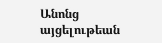Անոնց այցելութեան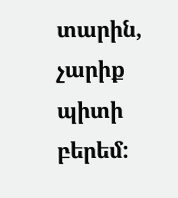տարին, չարիք պիտի բերեմ: